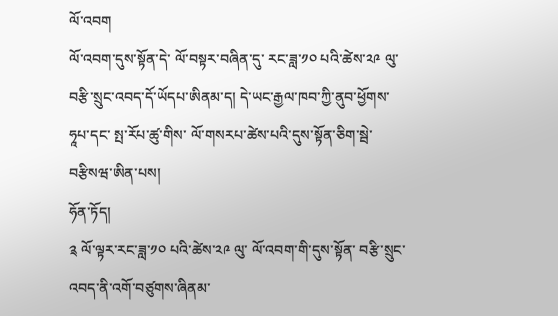ལོ་འབག
ལོ་འབག་དུས་སྟོན་དེ་ ལོ་བསྟར་བཞིན་དུ་ རང་ཟླ་༡༠ པའི་ཚེས་༢༩ ལུ་ བརྩི་སྲུང་འབད་དོ་ཡོདཔ་ཨིནམ་ད། དེ་ཡང་རྒྱལ་ཁབ་ཀྱི་ནུབ་ཕྱོགས་ ཧཱཔ་དང་ སྤ་རོཔ་ཚུ་གིས་ ལོ་གསརཔ་ཚེས་པའི་དུས་སྟོན་ཅིག་སྦེ་བརྩིསཝ་ཨིན་པས།
ཧོན་ཏོད།
༉ ལོ་ལྟར་རང་ཟླ་༡༠ པའི་ཚེས་༢༩ ལུ་ ལོ་འབག་གི་དུས་སྟོན་ བརྩི་སྲུང་འབད་ནི་འགོ་བཙུགས་ཞིནམ་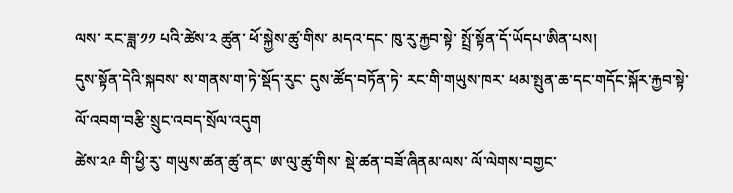ལས་ རང་ཟླ་༡༡ པའི་ཚེས་༢ ཚུན་ ཕོ་སྐྱེས་ཚུ་གིས་ མདའ་དང་ ཁུ་རུ་རྐྱབ་སྟེ་ སྤྲོ་སྟོན་དོ་ཡོདཔ་ཨིན་པས།
དུས་སྟོན་དེའི་སྐབས་ ས་གནས་ག་ཏེ་སྡོད་རུང་ དུས་ཚོད་བཏོན་ཏེ་ རང་གི་གཡུས་ཁར་ ཕམ་སྤུན་ཆ་དང་གདོང་སྐོར་རྐྱབ་སྟེ་ ལོ་འབག་བརྩི་སྲུང་འབད་སྲོལ་འདུག
ཚེས་༢༩ གི་ཕྱི་རུ་ གཡུས་ཚན་ཚུ་ནང་ ཨ་ལུ་ཚུ་གིས་ སྡེ་ཚན་བཟོ་ཞིནམ་ལས་ ལོ་ལེགས་བགྱང་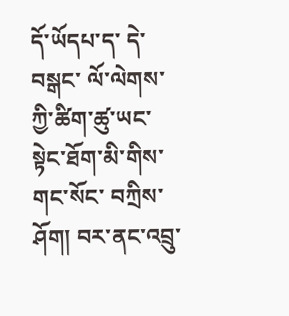དོ་ཡོདཔ་ད་ དེ་བསྒང་ ལོ་ལེགས་ཀྱི་ཚིག་ཚུ་ཡང་ སྟེང་ཐོག་མི་གིས་གང་སོང་ བཀྲིས་ཤོག། བར་ནང་འབྲུ་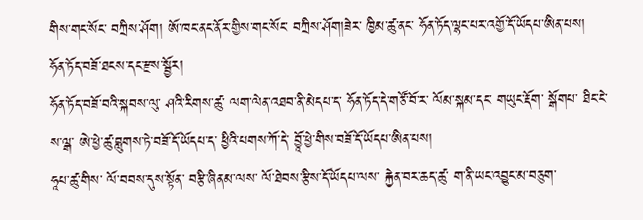གིས་གང་སོང་ བཀྲིས་ཤོག། ཨོ་ཁང་ནང་ནོར་གྱིས་གང་སོང་ བཀྲིས་ཤོག།ཟེར་ ཁྱིམ་ཚུ་ནང་ ཧོན་ཏོད་ལྷང་པར་འགྱོ་དོ་ཡོདཔ་ཨིན་པས།
ཧོན་ཏོད་བཟོ་ཐངས་དང་རྫས་སྦྱོར།
ཧོན་ཏོད་བཟོ་བའི་སྐབས་ལུ་ ཤའི་རིགས་ཚུ་ ལག་ལེན་འཐབ་ནི་མེདཔ་ད་ ཧོན་ཏོད་དེ་གཙོ་བོ་ར་ ལོམ་སྐམ་དང་ གཡུང་རྡོག་ སྒོགཔ་ ཐིང་ངེ་ ས་ལྒ་ ཨེ་ཕྱེ་ཚུ་བླུགས་ཏེ་བཟོ་དོ་ཡོདཔ་ད་ ཕྱིའི་པགས་ཀོ་དེ་ བྱཱོ་ཕྱེ་གིས་བཟོ་དོ་ཡོདཔ་ཨིན་པས།
ཧཱཔ་ཚུ་གིས་ ལོ་བབས་དུས་སྟོན་ བརྩི་ཞིནམ་ལས་ ལོ་ཐེབས་རྩིས་དོ་ཡོདཔ་ལས་ རྐྱེན་བར་ཆད་ཚུ་ ག་ནི་ཡང་འབྱུང་མ་བཅུག་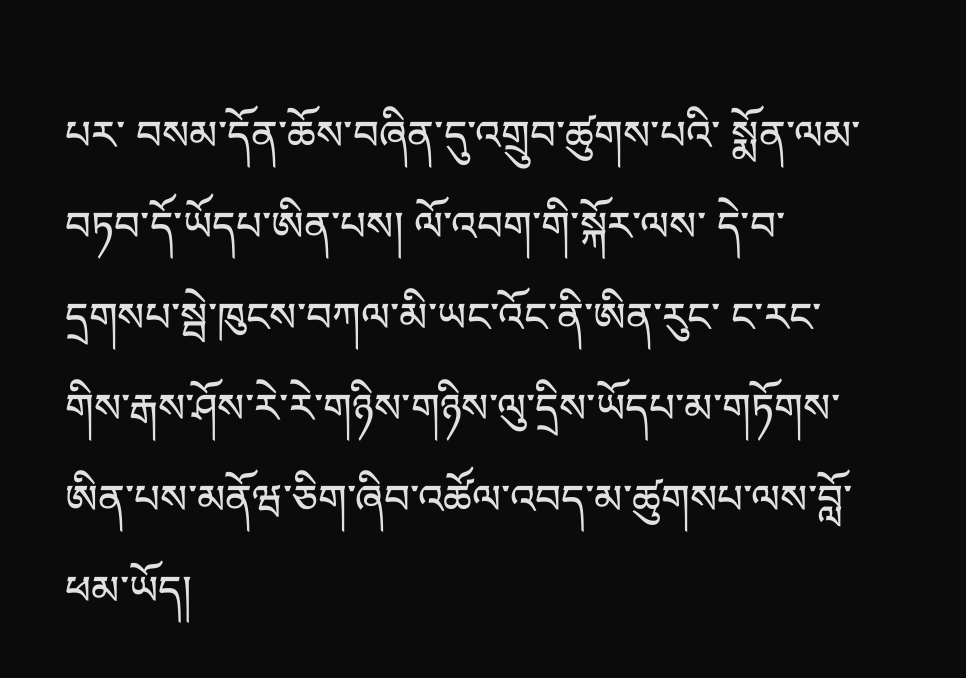པར་ བསམ་དོན་ཆོས་བཞིན་དུ་འགྲུབ་ཚུགས་པའི་ སྨོན་ལམ་བཏབ་དོ་ཡོདཔ་ཨིན་པས། ལོ་འབག་གི་སྐོར་ལས་ དེ་བ་དྲགསཔ་སྦེ་ཁུངས་བཀལ་མི་ཡང་འོང་ནི་ཨིན་རུང་ ང་རང་གིས་རྒས་ཤོས་རེ་རེ་གཉིས་གཉིས་ལུ་དྲིས་ཡོདཔ་མ་གཏོགས་ ཨིན་པས་མནོཝ་ཅིག་ཞིབ་འཚོལ་འབད་མ་ཚུགསཔ་ལས་བློ་ཕམ་ཡོད།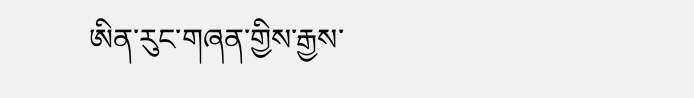ཨིན་རུང་གཞན་གྱིས་རྒྱས་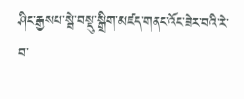ཤིང་རྒྱསཔ་སྦེ་བསྡུ་སྒྲིག་མཛད་གནང་འོང་ཟེར་བའི་རེ་བ་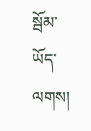སྦོམ་ཡོད་ལགས།